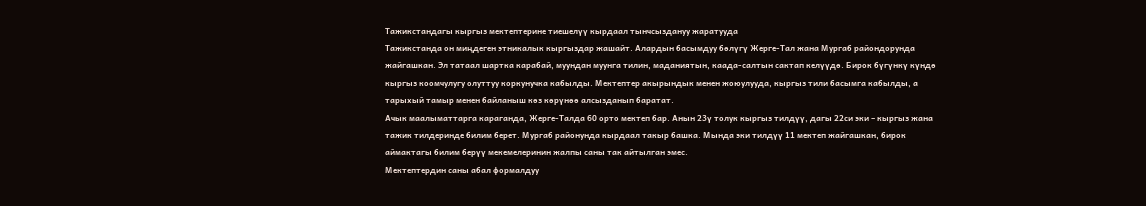Тажикстандагы кыргыз мектептерине тиешелүү кырдаал тынчсыздануу жаратууда
Тажикстанда он миңдеген этникалык кыргыздар жашайт. Алардын басымдуу бөлүгү Жерге-Тал жана Мургаб райондорунда жайгашкан. Эл татаал шартка карабай, муундан муунга тилин, маданиятын, каада-салтын сактап келүүдө. Бирок бүгүнкү күндө кыргыз коомчулугу олуттуу коркунучка кабылды. Мектептер акырындык менен жоюулууда, кыргыз тили басымга кабылды, а тарыхый тамыр менен байланыш көз көрүнөө алсызданып баратат.
Ачык маалыматтарга караганда, Жерге-Талда 60 орто мектеп бар. Анын 23ү толук кыргыз тилдүү, дагы 22си эки – кыргыз жана тажик тилдеринде билим берет. Мургаб районунда кырдаал такыр башка. Мында эки тилдүү 11 мектеп жайгашкан, бирок аймактагы билим берүү мекемелеринин жалпы саны так айтылган эмес.
Мектептердин саны абал формалдуу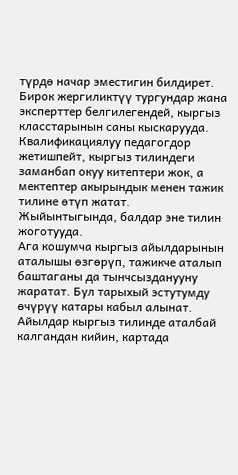түрдө начар эместигин билдирет. Бирок жергиликтүү тургундар жана эксперттер белгилегендей, кыргыз класстарынын саны кыскарууда. Квалификациялуу педагогдор жетишпейт, кыргыз тилиндеги заманбап окуу китептери жок, а мектептер акырындык менен тажик тилине өтүп жатат. Жыйынтыгында, балдар эне тилин жоготууда.
Ага кошумча кыргыз айылдарынын аталышы өзгөрүп, тажикче аталып баштаганы да тынчсызданууну жаратат. Бул тарыхый эстутумду өчүрүү катары кабыл алынат. Айылдар кыргыз тилинде аталбай калгандан кийин, картада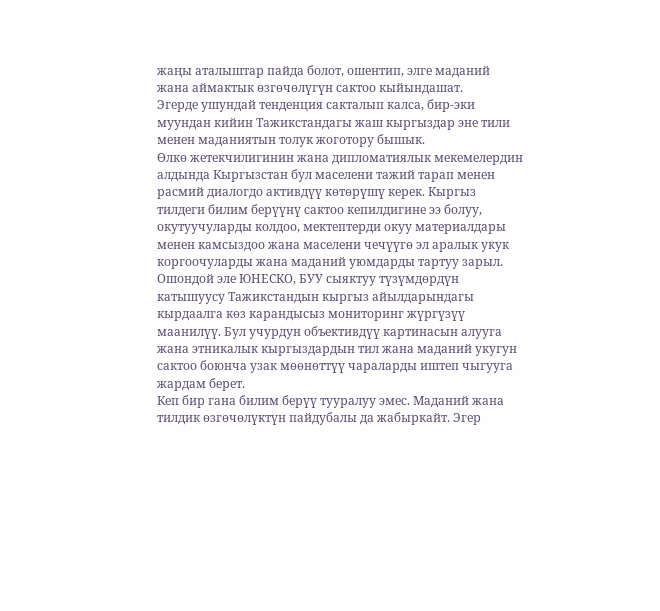жаңы аталыштар пайда болот, ошентип, элге маданий жана аймактык өзгөчөлүгүн сактоо кыйындашат.
Эгерде ушундай тенденция сакталып калса, бир-эки муундан кийин Тажикстандагы жаш кыргыздар эне тили менен маданиятын толук жоготору бышык.
Өлкө жетекчилигинин жана дипломатиялык мекемелердин алдында Кыргызстан бул маселени тажий тарап менен расмий диалогдо активдүү көтөрүшү керек. Кыргыз тилдеги билим берүүнү сактоо кепилдигине ээ болуу, окутуучуларды колдоо, мектептерди окуу материалдары менен камсыздоо жана маселени чечүүгө эл аралык укук коргоочуларды жана маданий уюмдарды тартуу зарыл.
Ошондой эле ЮНЕСКО, БУУ сыяктуу түзүмдөрдүн катышуусу Тажикстандын кыргыз айылдарындагы кырдаалга көз карандысыз мониторинг жүргүзүү маанилүү. Бул учурдун объективдүү картинасын алууга жана этникалык кыргыздардын тил жана маданий укугун сактоо боюнча узак мөөнөттүү чараларды иштеп чыгууга жардам берет.
Кеп бир гана билим берүү тууралуу эмес. Маданий жана тилдик өзгөчөлүктүн пайдубалы да жабыркайт. Эгер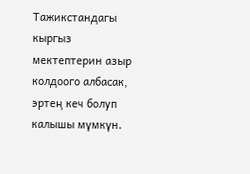Тажикстандагы кыргыз мектептерин азыр колдоого албасак, эртең кеч болуп калышы мүмкүн.